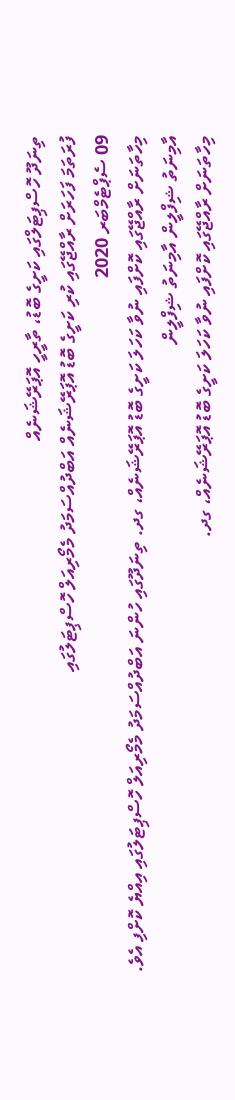ތިނަދޫ ހޮސްޕިޓަލްގައި ކަށީގެ ބޮޑު، ތާރީހީ އޮޕަރޭޝަނެއް
ފުރަތަމަ ފަހަރަށް ރާއްޖޭގައި ކުރި ކަށީގެ ބޮޑު އޮޕަރޭޝަނެއް އަބްދުއްސަމަދު މެމޯރިއަލް ހޮސްޕިޓަލުގައި
09 ސެޕްޓެމްބަރ 2020
މިހާތަނަށް ރާއްޖޭގައި ކޮށްފައި ނުވާ ކަހަލަ ކަށީގެ ބޮޑު އޮޕަރޭޝަނެއް، ގދ. ތިނަދޫގައި ހުންނަ އަބްދުއްސަމަދު މެމޯރިއަލް ހޮސްޕިޓަލުގައި އިއްޔެ ކޮށްފި އެވެ.
އާމިނަތު ޝިފްލީން އާމިނަތު ޝިފްލީން
މިހާތަނަށް ރާއްޖޭގައި ކޮށްފައި ނުވާ ކަހަލަ ކަށީގެ ބޮޑު އޮޕަރޭޝަނެއް، ގދ.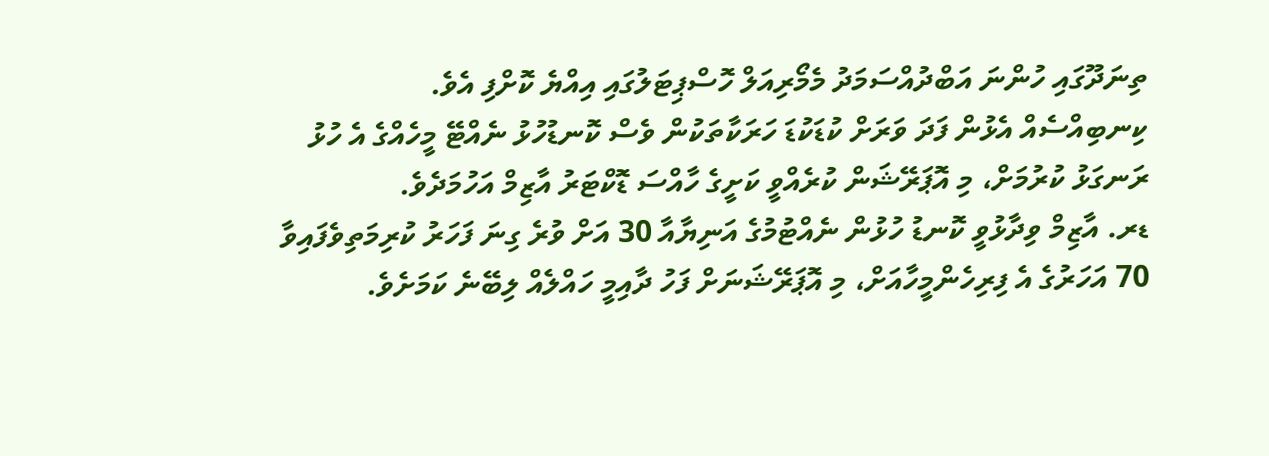ތިނަދޫގައި ހުންނަ އަބްދުއްސަމަދު މެމޯރިއަލް ހޮސްޕިޓަލުގައި އިއްޔެ ކޮށްފި އެވެ.
ކިނބިއްސެއް އެޅުން ފަދަ ވަރަށް ކުޑަކުޑަ ހަރަކާތަކުން ވެސް ކޮނޑުހުޅު ނެއްޓޭ މީހެއްގެ އެ ހުޅު ރަނގަޅު ކުރުމަށް، މި އޮޕަރޭޝަން ކުރެއްވީ ކަށީގެ ހާއްސަ ޑޮކްޓަރު އާޒިމް އަހުމަދެވެ.
ޑރ. އާޒިމް ވިދާޅުވީ ކޮނޑު ހުޅުން ނެއްޓުމުގެ އަނިޔާއާ 30 އަށް ވުރެ ގިނަ ފަހަރު ކުރިމަތިވެފައިވާ 70 އަހަރުގެ އެ ފިރިހެންމީހާއަށް، މި އޮޕަރޭޝަނަށް ފަހު ދާއިމީ ހައްލެއް ލިބޭނެ ކަމަށެވެ.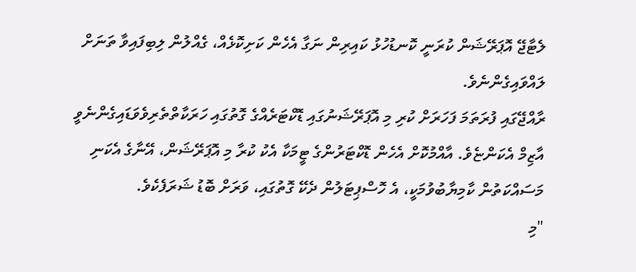ލެޓާޖޭ އޮޕަރޭޝަން ކުރަނީ ކޮނޑުހުޅު ކައިރިން ނަގާ އެހެން ކަށިކޮޅެއް، ގެއްލުން ލިބިފައިވާ ތަނަށް ލައްވައިގެންނެވެ.
ރާއްޖޭގައި ފުރަތަމަ ފަހަރަށް ކުރި މި އޮޕަރޭޝަނުގައި ޑޮކްޓަރެއްގެ ގޮތުގައި ހަރަކާތްތެރިވެވަޑައިގެންނެވީ އާޒިމް އެކަންޏެވެ. އާއްމުކޮށް އެހެން ޑޮކްޓަރުންގެ ޓީމަކާ އެކު ކުރާ މި އޮޕަރޭޝަން، އޭނާގެ އެކަނި މަސައްކަތުން ކާމިޔާބުވުމަކީ، އެ ހޮސްޕިޓަލުން ދެކޭ ގޮތުގައި، ވަރަށް ބޮޑު ޝަރަފެކެވެ.
"މި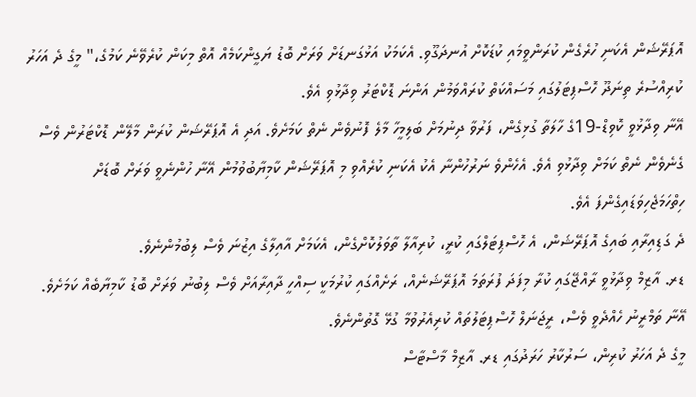އޮޕަރޭޝަން އެކަނި ހުރެގެން ކުރަންވީމައި ކުޑަކޮށް އުނދަގޫވި. އެކަމަކު އަޅުގަނޑަށް ވަރަށް ބޮޑު ޔަގީންކަމެއް އޮތް މިކަން ކުރެވޭނެ ކަމުގެ،" މީގެ ދެ އަހަރު ކުރިއްސުރެ ތިނަދޫ ހޮސްޕިޓަލުގައި މަސައްކަތް ކުރައްވަމުން އަންނަ ޑޮކްޓަރު ވިދާޅުވި އެވެ.
އޭނާ ވިދާޅުވީ ކޮވިޑް-19ގެ ހާލަތާ ގުޅިގެން، ފަރުވާ ދިނުމަށް ބަލިމީހާ މާލެ ފޮނުވެން ނެތް ކަމަށެވެ. އަދި އެ އޮޕަރޭޝަން ކުރަން މާލޭން ޑޮކްޓަރުން ވެސް ގެނެވެން ނެތް ކަމަށް ވިދާޅުވި އެވެ. އެހެންވެ ނަރުހުންނާ އެކު އެކަނި ކުރެއްވި މި އޮޕަރޭޝަން ކާމިޔާބުވުމުން އޭނާ ހުންނެވީ ވަރަށް ބޮޑަށް ހިތްހަމަޖެހިވަޑައިގެންފަ އެވެ.
ދެ ގަޑިއިރާއި ބައިގެ އޮޕަރޭޝަން، އެ ހޮސްޕިޓަލްގައި ކުރީ، ކުރިއާލާ ތާވަލުކޮށްގެން، އެކަމަށް އާއިލާގެ އިޒުނަ ވެސް ލިބުމުންނެވެ.
ޑރ. އާޒިމް ވިދާޅުވީ ރާއްޖޭގައި ކުރާ މިފަދަ ފުރަތަމަ އޮޕަރޭޝަނެއް، ރަށެއްގައި ކުރުމަކީ ސިއްހީ ދާއިރާއަށް ވެސް ލިބުނު ވަރަށް ބޮޑު ކާމިޔާބެއް ކަމަށެވެ.
އޭނާ ތަމްރީނު ހެއްދެވީ ވެސް، ރީޖަނަލް ހޮސްޕިޓަލުތައް ކުރިއެރުވުމާ ގުޅޭ ގޮތުންނެވެ.
މީގެ ދެ އަހަރު ކުރިން، ސަރުކާރު ހަރަދުގައި ޑރ. އާޒިމް މާސްޓާސް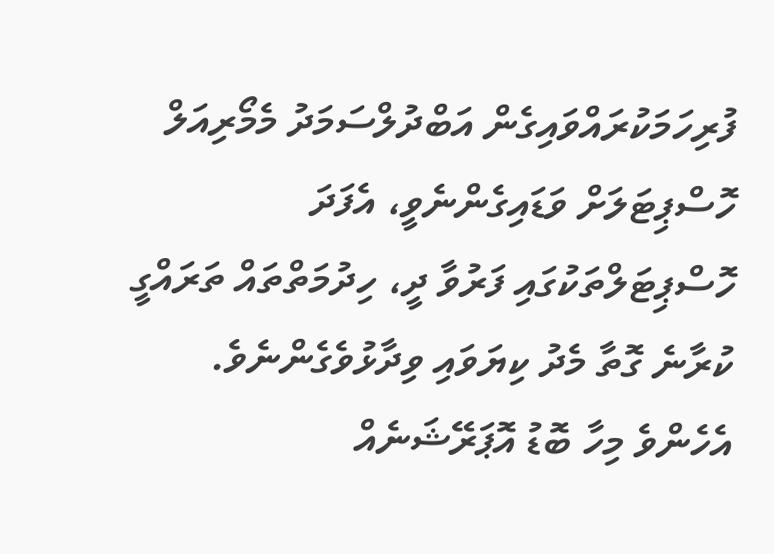ފުރިހަމަކުރައްވައިގެން އަބްދުލްސަމަދު މެމޯރިއަލް ހޮސްޕިޓަލަށް ވަޑައިގެންނެވީ، އެފަދަ ހޮސްޕިޓަލްތަކުގައި ފަރުވާ ދީ، ހިދުމަތްތައް ތަރައްގީ ކުރާނެ ގޮތާ މެދު ކިޔަވައި ވިދާޅުވެގެންނެވެ. އެހެންވެ މިހާ ބޮޑު އޮޕަރޭޝަނެއް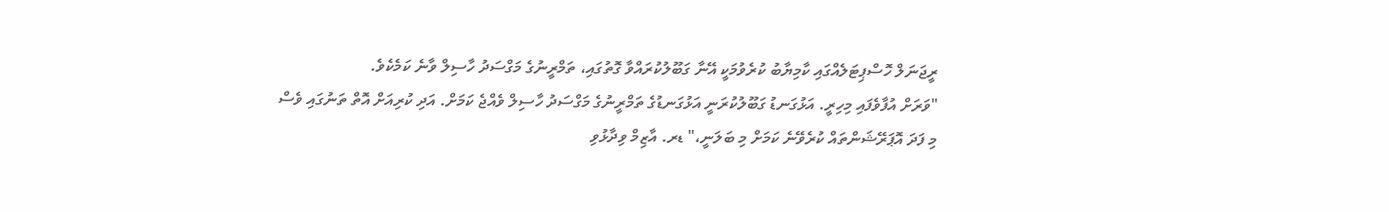ރީޖަނަލް ހޮސްޕިޓަލެއްގައި ކާމިޔާބު ކުރެވުމަކީ އޭނާ ގަބޫލުކުރައްވާ ގޮތުގައި، ތަމްރީނުގެ މަގްސަދު ހާސިލް ވާނެ ކަމެކެވެ.
"ވަރަށް އުފާވެފައި މިހިރީ. އަޅުގަނޑު ގަބޫލުކުރަނީ އަޅުގަނޑުގެ ތަމްރީނުގެ މަގްސަދު ހާސިލް ވެއްޖެ ކަމަށް. އަދި ކުރިއަށް އޮތް ތަނުގައި ވެސް މި ފަދަ އޮޕަރޭޝަންތައް ކުރެވޭނެ ކަމަށް މި ބަލަނީ،" ޑރ. އާޒިމް ވިދާޅުވި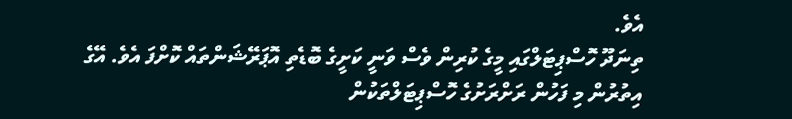އެވެ.
ތިނަދޫ ހޮސްޕިޓަލްގައި މީގެ ކުރިން ވެސް ވަނީ ކަށީގެ ބޮޑެތި އޮޕަރޭޝަންތައް ކޮށްފަ އެވެ. އޭގެ އިތުރުން މި ފަހުން ރަށްރަށުގެ ހޮސްޕިޓަލްތަކުން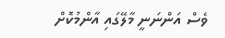ވެސް އަންނަނީ މާލޭގައި އާންމުކޮށް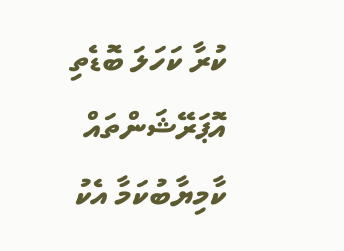ކުރާ ކަހަލަ ބޮޑެތި އޮޕަރޭޝަންތައް ކާމިޔާބުކަމާ އެކު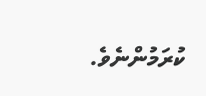ކުރަމުންނެވެ.